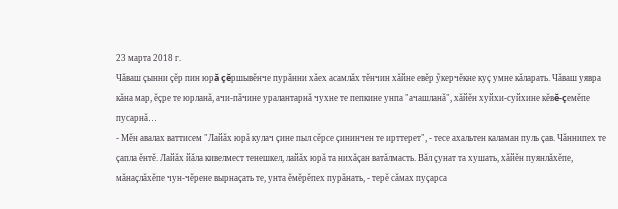23 марта 2018 г.
Чăваш çынни çĕр пин юрă çĕршывĕнче пурăнни хăех асамлăх тĕнчин хăйне евĕр ỹкерчĕкне куç умне кăларать. Чăваш уявра кăна мар, ĕçре те юрланă, ачи-пăчине уралантарнă чухне те пепкине унпа "ачашланă", хăйĕн хуйхи-суйхине кĕвĕ-çемĕпе пусарнă…
- Мĕн авалах ваттисем "Лайăх юрă кулач çине пыл сĕрсе çининчен те ирттерет", - тесе ахальтен каламан пуль çав. Чăннипех те çапла ĕнтĕ. Лайăх йăла кивелмест тенешкел, лайăх юрă та нихăçан ватăлмасть. Вăл çунат та хушать, хăйĕн пуянлăхĕпе, мăнаçлăхĕпе чун-чĕрене вырнаçать те, унта ĕмĕрĕпех пурăнать, - терĕ сăмах пуçарса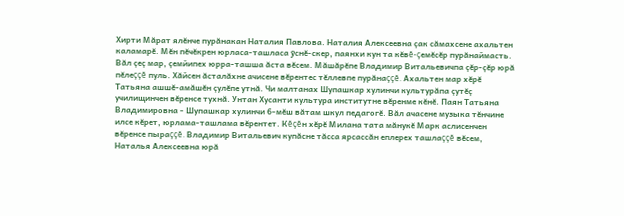Хирти Мăрат ялĕнче пурăнакан Наталия Павлова. Наталия Алексеевна çак сăмахсене ахальтен каламарĕ. Мĕн пĕчĕкрен юрласа-ташласа ỹснĕ-скер, паянхи кун та кĕвĕ-çемĕсĕр пурăнаймасть. Вăл çеç мар, çемйипех юрра-ташша ăста вĕсем. Мăшăрĕпе Владимир Витальевичпа çĕр-çĕр юрă пĕлеççĕ пуль. Хăйсен ăсталăхне ачисене вĕрентес тĕллевпе пурăнаççĕ. Ахальтен мар хĕрĕ Татьяна ашшĕ-амăшĕн çулĕпе утнă. Чи малтанах Шупашкар хулинчи культурăпа çутĕç училищинчен вĕренсе тухнă. Унтан Хусанти культура институтне вĕренме кĕнĕ. Паян Татьяна Владимировна - Шупашкар хулинчи 6-мĕш вăтам шкул педагогĕ. Вăл ачасене музыка тĕнчине илсе кĕрет, юрлама-ташлама вĕрентет. Кĕçĕн хĕрĕ Милана тата мăнукĕ Марк аслисенчен вĕренсе пыраççĕ. Владимир Витальевич купăсне тăсса ярсассăн еплерех ташлаççĕ вĕсем, Наталья Алексеевна юрă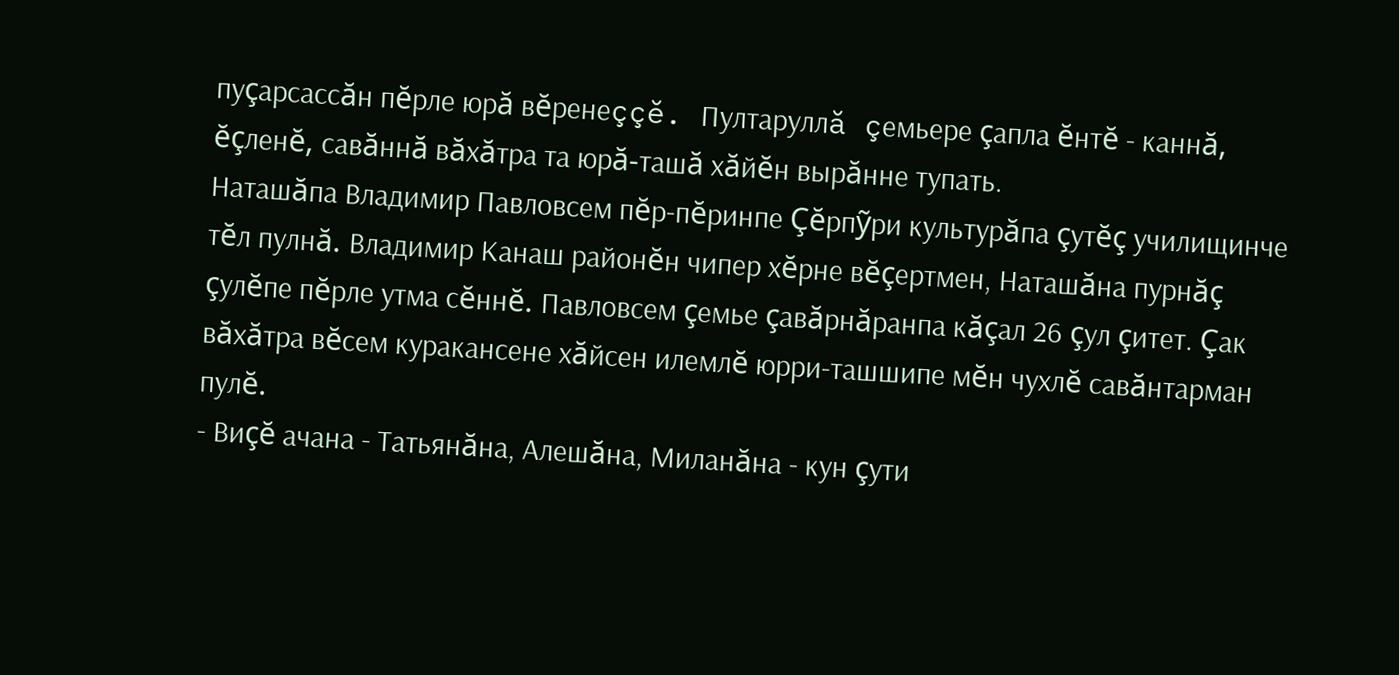пуçарсассăн пĕрле юрă вĕренеççĕ. Пултаруллă çемьере çапла ĕнтĕ - каннă, ĕçленĕ, савăннă вăхăтра та юрă-ташă хăйĕн вырăнне тупать.
Наташăпа Владимир Павловсем пĕр-пĕринпе Çĕрпỹри культурăпа çутĕç училищинче тĕл пулнă. Владимир Канаш районĕн чипер хĕрне вĕçертмен, Наташăна пурнăç çулĕпе пĕрле утма сĕннĕ. Павловсем çемье çавăрнăранпа кăçал 26 çул çитет. Çак вăхăтра вĕсем куракансене хăйсен илемлĕ юрри-ташшипе мĕн чухлĕ савăнтарман пулĕ.
- Виçĕ ачана - Татьянăна, Алешăна, Миланăна - кун çути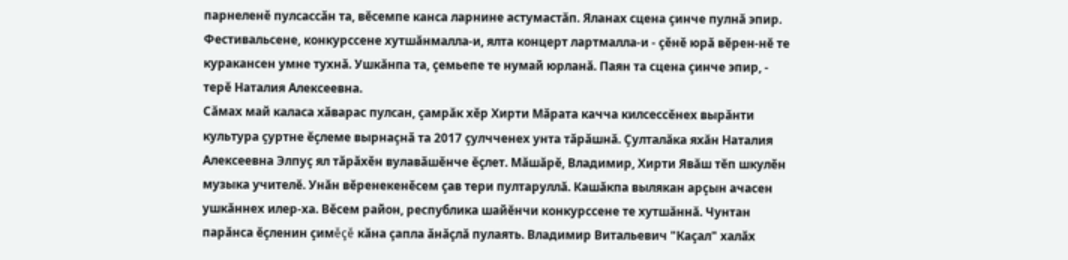парнеленĕ пулсассăн та, вĕсемпе канса ларнине астумастăп. Яланах сцена çинче пулнă эпир. Фестивальсене, конкурссене хутшăнмалла-и, ялта концерт лартмалла-и - çĕнĕ юрă вĕрен-нĕ те куракансен умне тухнă. Ушкăнпа та, çемьепе те нумай юрланă. Паян та сцена çинче эпир, - терĕ Наталия Алексеевна.
Сăмах май каласа хăварас пулсан, çамрăк хĕр Хирти Мăрата качча килсессĕнех вырăнти культура çуртне ĕçлеме вырнаçнă та 2017 çулчченех унта тăрăшнă. Çулталăка яхăн Наталия Алексеевна Элпуç ял тăрăхĕн вулавăшĕнче ĕçлет. Мăшăрĕ, Владимир, Хирти Явăш тĕп шкулĕн музыка учителĕ. Унăн вĕренекенĕсем çав тери пултаруллă. Кашăкпа вылякан арçын ачасен ушкăннех илер-ха. Вĕсем район, республика шайĕнчи конкурссене те хутшăннă. Чунтан парăнса ĕçленин çимĕçĕ кăна çапла ăнăçлă пулаять. Владимир Витальевич "Каçал" халăх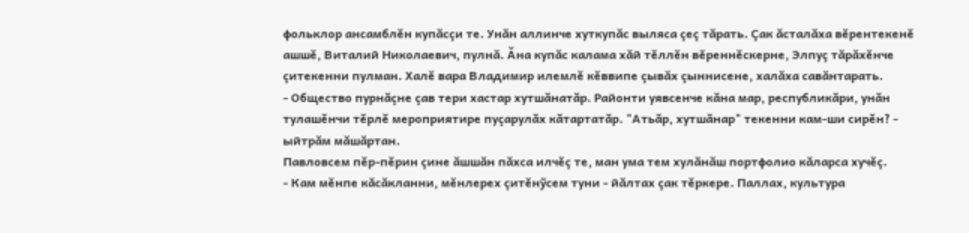фольклор ансамблĕн купăсçи те. Унăн аллинче хуткупăс выляса çеç тăрать. Çак ăсталăха вĕрентекенĕ ашшĕ, Виталий Николаевич, пулнă. Ăна купăс калама хăй тĕллĕн вĕреннĕскерне, Элпуç тăрăхĕнче çитекенни пулман. Халĕ вара Владимир илемлĕ кĕввипе çывăх çыннисене, халăха савăнтарать.
- Общество пурнăçне çав тери хастар хутшăнатăр. Районти уявсенче кăна мар, республикăри, унăн тулашĕнчи тĕрлĕ мероприятире пуçарулăх кăтартатăр. "Атьăр, хутшăнар" текенни кам-ши сирĕн? - ыйтрăм мăшăртан.
Павловсем пĕр-пĕрин çине ăшшăн пăхса илчĕç те, ман ума тем хулăнăш портфолио кăларса хучĕç.
- Кам мĕнпе кăсăкланни, мĕнлерех çитĕнỹсем туни - йăлтах çак тĕркере. Паллах, культура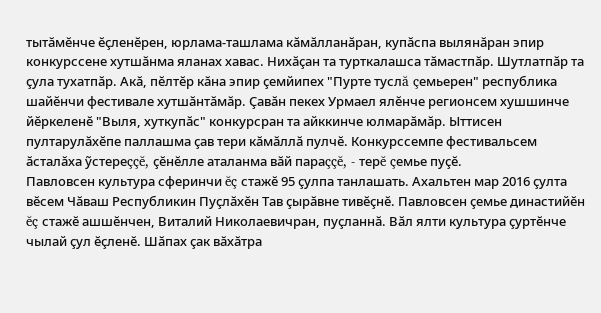тытăмĕнче ĕçленĕрен, юрлама-ташлама кăмăлланăран, купăспа вылянăран эпир конкурссене хутшăнма яланах хавас. Нихăçан та турткалашса тăмастпăр. Шутлатпăр та çула тухатпăр. Акă, пĕлтĕр кăна эпир çемйипех "Пурте туслă çемьерен" республика шайĕнчи фестивале хутшăнтăмăр. Çавăн пекех Урмаел ялĕнче регионсем хушшинче йĕркеленĕ "Выля, хуткупăс" конкурсран та айккинче юлмарăмăр. Ыттисен пултарулăхĕпе паллашма çав тери кăмăллă пулчĕ. Конкурссемпе фестивальсем ăсталăха ỹстереççĕ, çĕнĕлле аталанма вăй параççĕ, - терĕ çемье пуçĕ.
Павловсен культура сферинчи ĕç стажĕ 95 çулпа танлашать. Ахальтен мар 2016 çулта вĕсем Чăваш Республикин Пуçлăхĕн Тав çырăвне тивĕçнĕ. Павловсен çемье династийĕн ĕç стажĕ ашшĕнчен, Виталий Николаевичран, пуçланнă. Вăл ялти культура çуртĕнче чылай çул ĕçленĕ. Шăпах çак вăхăтра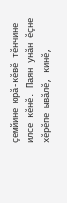çемйине юрă-кĕвĕ тĕнчине илсе кĕнĕ. Паян унăн ĕçне хĕрĕпе ывăлĕ, кинĕ,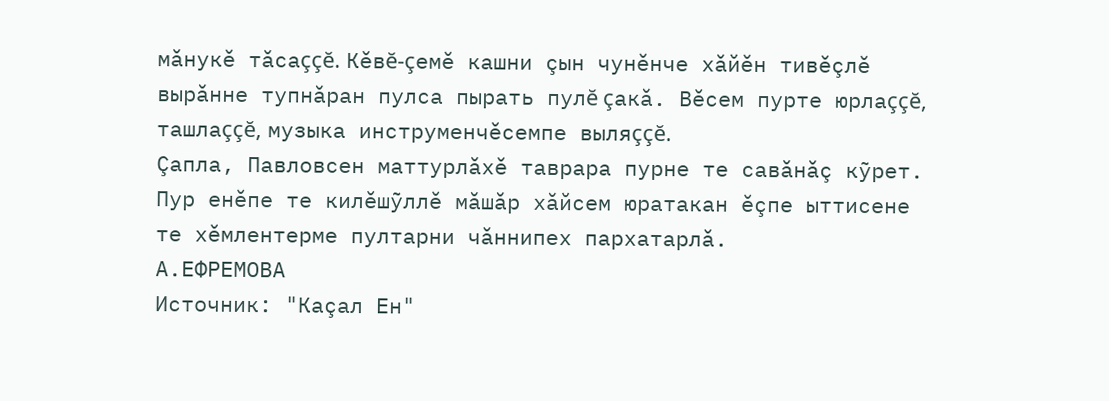мăнукĕ тăсаççĕ. Кĕвĕ-çемĕ кашни çын чунĕнче хăйĕн тивĕçлĕ вырăнне тупнăран пулса пырать пулĕ çакă. Вĕсем пурте юрлаççĕ, ташлаççĕ, музыка инструменчĕсемпе выляççĕ.
Çапла, Павловсен маттурлăхĕ таврара пурне те савăнăç кỹрет. Пур енĕпе те килĕшỹллĕ мăшăр хăйсем юратакан ĕçпе ыттисене те хĕмлентерме пултарни чăннипех пархатарлă.
А.ЕФРЕМОВА
Источник: "Каçал Ен"